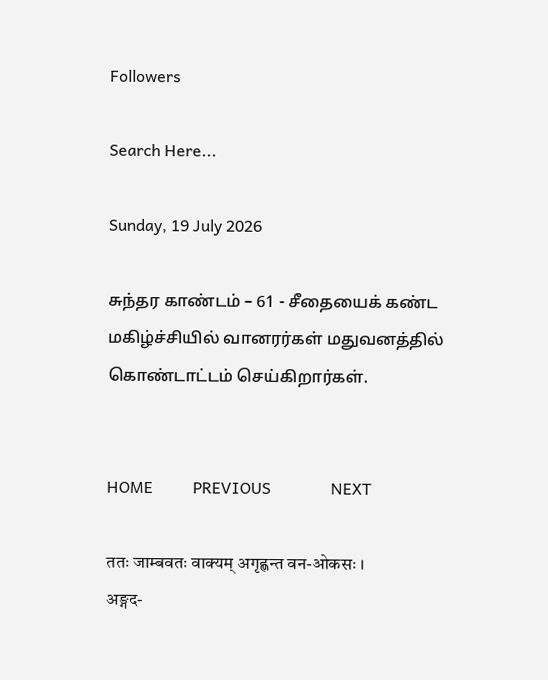Followers

Search Here...

Sunday, 19 July 2026

சுந்தர காண்டம் – 61 - சீதையைக் கண்ட மகிழ்ச்சியில் வானரர்கள் மதுவனத்தில் கொண்டாட்டம் செய்கிறார்கள்.


HOME          PREVIOUS               NEXT

ततः जाम्बवतः वाक्यम् अगृह्णन्त वन-ओकसः ।
अङ्गद-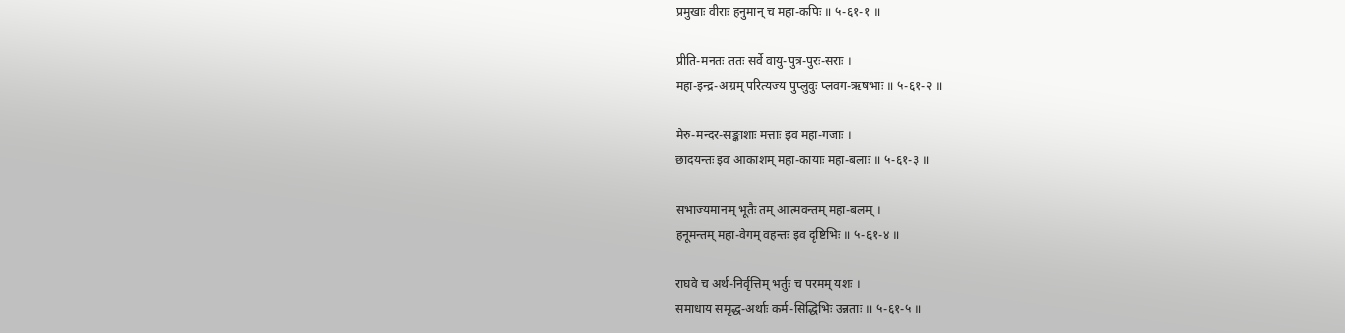प्रमुखाः वीराः हनुमान् च महा-कपिः ॥ ५-६१-१ ॥

प्रीति-मनतः ततः सर्वे वायु-पुत्र-पुरः-सराः ।
महा-इन्द्र-अग्रम् परित्यज्य पुप्लुवुः प्लवग-ऋषभाः ॥ ५-६१-२ ॥

मेरु-मन्दर-सङ्काशाः मत्ताः इव महा-गजाः ।
छादयन्तः इव आकाशम् महा-कायाः महा-बलाः ॥ ५-६१-३ ॥

सभाज्यमानम् भूतैः तम् आत्मवन्तम् महा-बलम् ।
हनूमन्तम् महा-वेगम् वहन्तः इव दृष्टिभिः ॥ ५-६१-४ ॥

राघवे च अर्थ-निर्वृत्तिम् भर्तुः च परमम् यशः ।
समाधाय समृद्ध-अर्थाः कर्म-सिद्धिभिः उन्नताः ॥ ५-६१-५ ॥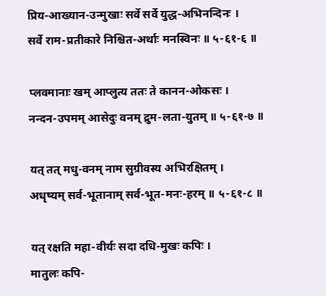प्रिय-आख्यान-उन्मुखाः सर्वे सर्वे युद्ध-अभिनन्दिनः ।
सर्वे राम-प्रतीकारे निश्चित-अर्थाः मनस्विनः ॥ ५-६१-६ ॥

प्लवमानाः खम् आप्लुत्य ततः ते कानन-ओकसः ।
नन्दन-उपमम् आसेदुः वनम् द्रुम-लता-युतम् ॥ ५-६१-७ ॥

यत् तत् मधु-वनम् नाम सुग्रीवस्य अभिरक्षितम् ।
अधृष्यम् सर्व-भूतानाम् सर्व-भूत-मनः-हरम् ॥ ५-६१-८ ॥

यत् रक्षति महा-वीर्यः सदा दधि-मुखः कपिः ।
मातुलः कपि-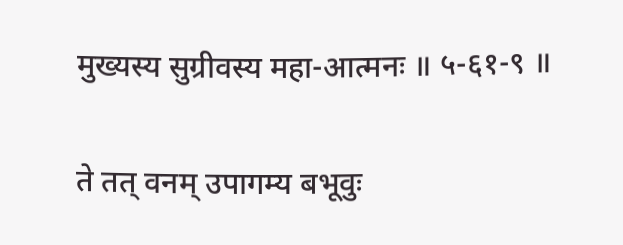मुख्यस्य सुग्रीवस्य महा-आत्मनः ॥ ५-६१-९ ॥

ते तत् वनम् उपागम्य बभूवुः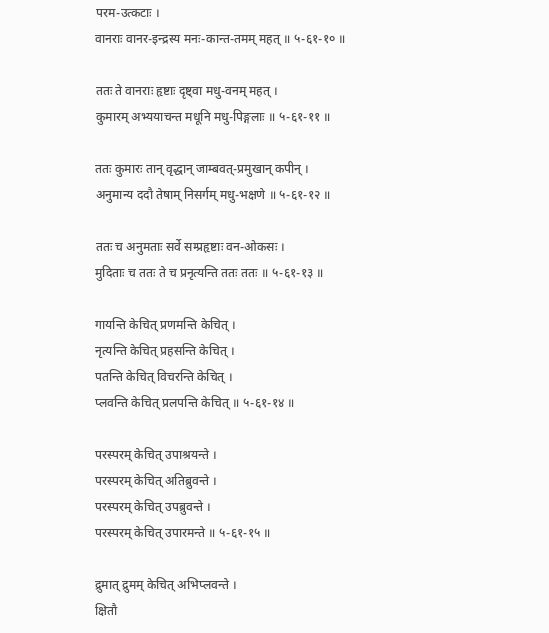परम-उत्कटाः ।
वानराः वानर-इन्द्रस्य मनः-कान्त-तमम् महत् ॥ ५-६१-१० ॥

ततः ते वानराः हृष्टाः दृष्ट्वा मधु-वनम् महत् ।
कुमारम् अभ्ययाचन्त मधूनि मधु-पिङ्गलाः ॥ ५-६१-११ ॥

ततः कुमारः तान् वृद्धान् जाम्बवत्-प्रमुखान् कपीन् ।
अनुमान्य ददौ तेषाम् निसर्गम् मधु-भक्षणे ॥ ५-६१-१२ ॥

ततः च अनुमताः सर्वे सम्प्रहृष्टाः वन-ओकसः ।
मुदिताः च ततः ते च प्रनृत्यन्ति ततः ततः ॥ ५-६१-१३ ॥

गायन्ति केचित् प्रणमन्ति केचित् ।
नृत्यन्ति केचित् प्रहसन्ति केचित् ।
पतन्ति केचित् विचरन्ति केचित् ।
प्लवन्ति केचित् प्रलपन्ति केचित् ॥ ५-६१-१४ ॥

परस्परम् केचित् उपाश्रयन्ते ।
परस्परम् केचित् अतिब्रुवन्ते ।
परस्परम् केचित् उपब्रुवन्ते ।
परस्परम् केचित् उपारमन्ते ॥ ५-६१-१५ ॥

द्रुमात् द्रुमम् केचित् अभिप्लवन्ते ।
क्षितौ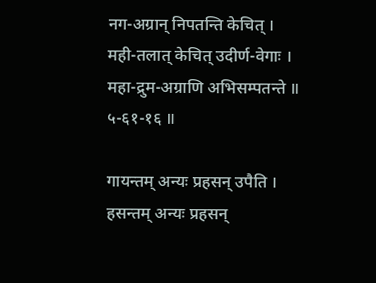नग-अग्रान् निपतन्ति केचित् ।
मही-तलात् केचित् उदीर्ण-वेगाः ।
महा-द्रुम-अग्राणि अभिसम्पतन्ते ॥ ५-६१-१६ ॥

गायन्तम् अन्यः प्रहसन् उपैति ।
हसन्तम् अन्यः प्रहसन्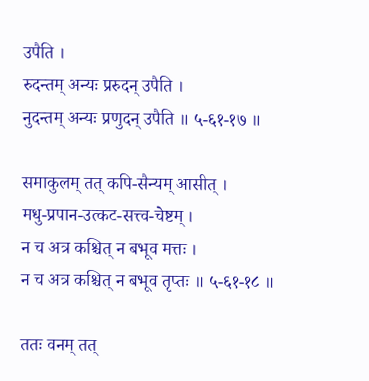उपैति ।
रुदन्तम् अन्यः प्ररुदन् उपैति ।
नुदन्तम् अन्यः प्रणुदन् उपैति ॥ ५-६१-१७ ॥

समाकुलम् तत् कपि-सैन्यम् आसीत् ।
मधु-प्रपान-उत्कट-सत्त्व-चेष्टम् ।
न च अत्र कश्चित् न बभूव मत्तः ।
न च अत्र कश्चित् न बभूव तृप्तः ॥ ५-६१-१८ ॥

ततः वनम् तत्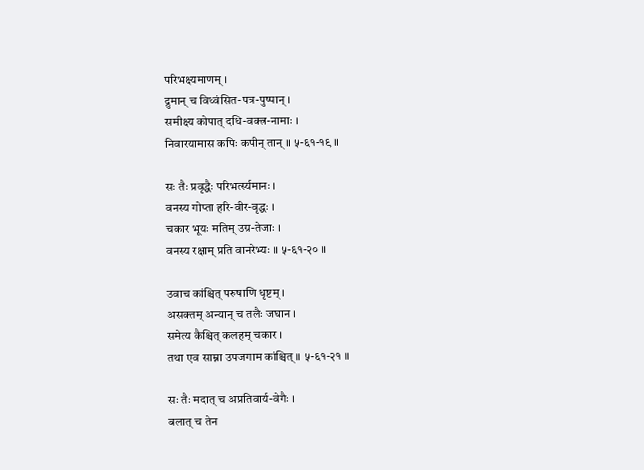परिभक्ष्यमाणम् ।
द्रुमान् च विध्वंसित-पत्र-पुष्पान् ।
समीक्ष्य कोपात् दधि-वक्त्र-नामाः ।
निवारयामास कपिः कपीन् तान् ॥ ५-६१-१९ ॥

सः तैः प्रवृद्धैः परिभर्त्स्यमानः ।
वनस्य गोप्ता हरि-वीर-वृद्धः ।
चकार भूयः मतिम् उग्र-तेजाः ।
वनस्य रक्षाम् प्रति वानरेभ्यः ॥ ५-६१-२० ॥

उवाच कांश्चित् परुषाणि धृष्टम् ।
असक्तम् अन्यान् च तलैः जघान ।
समेत्य कैश्चित् कलहम् चकार ।
तथा एव साम्ना उपजगाम कांश्चित् ॥ ५-६१-२१ ॥

सः तैः मदात् च अप्रतिवार्य-वेगैः ।
बलात् च तेन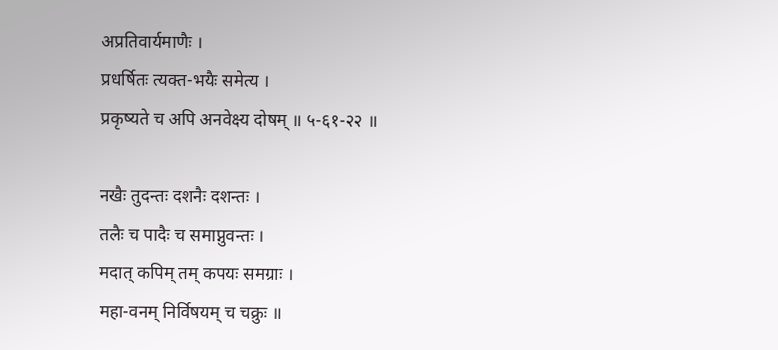अप्रतिवार्यमाणैः ।
प्रधर्षितः त्यक्त-भयैः समेत्य ।
प्रकृष्यते च अपि अनवेक्ष्य दोषम् ॥ ५-६१-२२ ॥

नखैः तुदन्तः दशनैः दशन्तः ।
तलैः च पादैः च समाप्नुवन्तः ।
मदात् कपिम् तम् कपयः समग्राः ।
महा-वनम् निर्विषयम् च चक्रुः ॥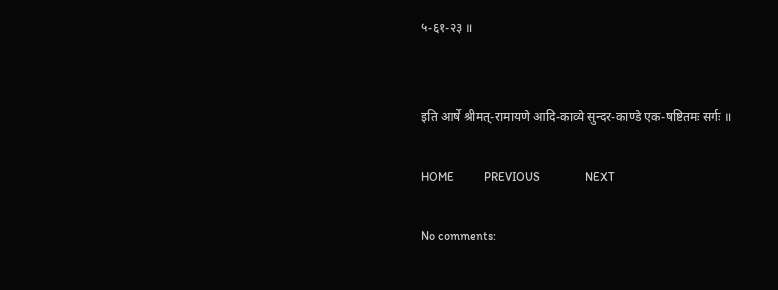५-६१-२३ ॥


इति आर्षे श्रीमत्-रामायणे आदि-काव्ये सुन्दर-काण्डे एक-षष्टितमः सर्गः ॥

HOME          PREVIOUS               NEXT

No comments: